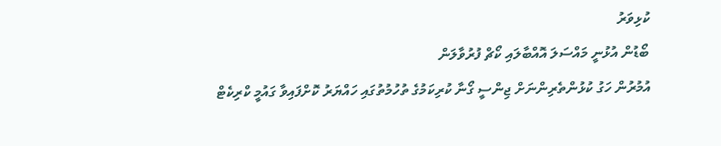ކުޅިވަރު
ބޯޑުން އުޅުނީ މައްސަލަ އޮއްބާލައި ކޯޗް ފުރުވާލަން
އުމުރުން ހަގު ކުޅުންތެރިންނަށް ޖިންސީ ގޯނާ ކުރިކަމުގެ ތުހުމުތުގައި ހައްޔަރު ކޮށްފައިވާ ގައުމީ ކްރިކެޓް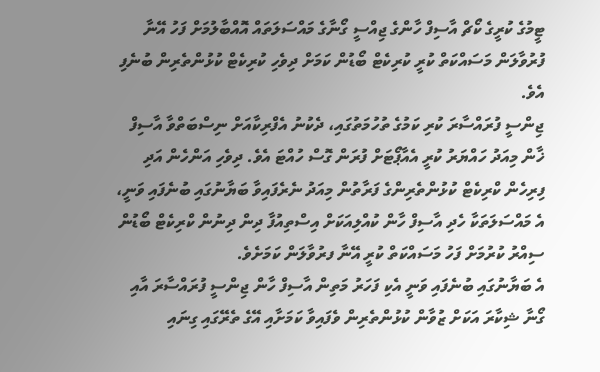ޓީމުގެ ކުރީގެ ކޯޗް އާސިފް ހާންގެ ޖިއްސީ ގޯނާގެ މައްސަލަތައް އޮއްބާލުމަށް ފަހު އޭނާ ފުރުވާލަން މަސައްކަތް ކުރީ ކުރިކެޓް ބޯޑުން ކަމަށް ދިވެހި ކުރިކެޓް ކުޅުންތެރިން ބުނެފި އެވެ.
ޖިންސީ ފުރައްސާރަ ކުރި ކަމުގެ ތުހުމަތުގައި، ދެކުނު އެފްރިކާއަށް ނިސްބަތްވާ އާސިފް ޚާން މިއަދު ހައްޔަރު ކުރީ އެއާޕޯޓަށް ފުރަން ގޮސް ހުއްޓަ އެވެ. ދިވެހި އަންހެން އަދި ފިރިހެން ކްރިކެޓް ކުޅުންތެރިންގެ ފަރާތުން މިއަދު ނެރެފައިވާ ބަޔާނުގައި ބުނެފައި ވަނީ، އެ މައްސަލަތަކާ ހެދި އާސިފް ހާން ކުއްލިއަކަށް އިސްތިއުފާ ދިން ދިނުން ކްރިކެޓް ބޯޑުން ސިއްރު ކުރުމަށް ފަހު މަސައްކަތް ކުރީ އޭނާ ފރުވާލަން ކަމަށެވެ.
އެ ބަޔާނުގައި ބުނެފައި ވަނީ އެކި ފަހަރު މަތިން އާސިފް ހާން ޖިންސީ ފުރައްސާރަ އާއި ގޯނާ ޝިކާރަ އަކަށް ޒުވާން ކުޅުންތެރިން ވެފައިވާ ކަމަށާއި އޭގެ ތެރޭގައި ގިނައި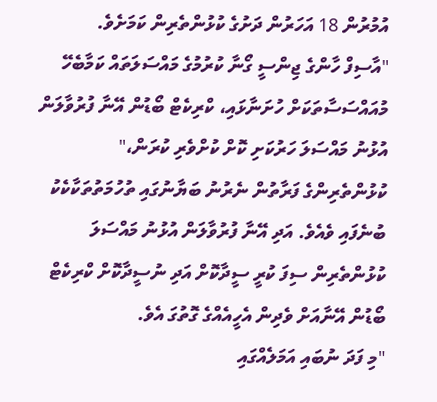އުމުރުން 18 އަހަރުން ދަށުގެ ކުޅުންތެރިން ކަމަށެވެ.
"އާސިފް ހާންގެ ޖިންސީ ގޯނާ ކުރުމުގެ މައްސަލަތައް ކަމާބެހޭ މުއައްސަސާތަކަށް ހުށަނާޅައި، ކްރިކެޓް ބޯޑުން އޭނާ ފުރުވާލަން އުޅުނު މައްސަލަ ހަރުކަށި ކޮށް ކުށްވެރި ކުރަން،" ކުޅުންތެރިންގެ ފަރާތުން ނެރުނު ބަޔާނުގައި ތުހުމަތުތަކާކެކު ބުނެފައި ވެއެވެ. އަދި އޭނާ ފުރުވާލަން އުޅުނު މައްސަލަ ކުޅުންތެރިން ސިފަ ކުރީ ސީދާކޮށް އަދި ނުސީދާކޮށް ކްރިކެޓް ބޯޑުން އޭނާއަށް ވެދިން އެހީއެއްގެ ގޮތުގަ އެވެ.
"މި ފަދަ ނުބައި އަމަލެއްގައި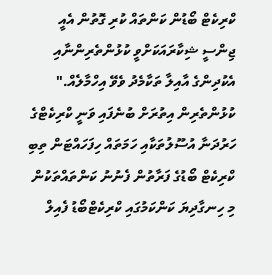ކްރިކެޓް ބޯޑުން ކަންތައް ކުރި ގޮތުން އެއީ ޖިންސީ ޝިކާރައަކަށްވީ ކުޅުންތެރިންނާއި އެކުދިންގެ އާއިލާ ތަކާމެދު ވެވޭ އިހްމާލެއް."
ކުޅުންތެރިން އިތުރަށް ބުނެފައި ވަނީ ކްރިކެޓްގެ ހަރުދަނާ އުސޫލުތަކާއި ހަމަތައް ހިފަހައްޓަން ތިބި ކްރިކެޓް ބޯޑުގެ ފަރާތުން ފެނުނު ކަންތައްތަކުން މި ހިނގާދިޔަ ކަންކަމުގައި ކްރިކެޓްބޯޑު ފެއިލް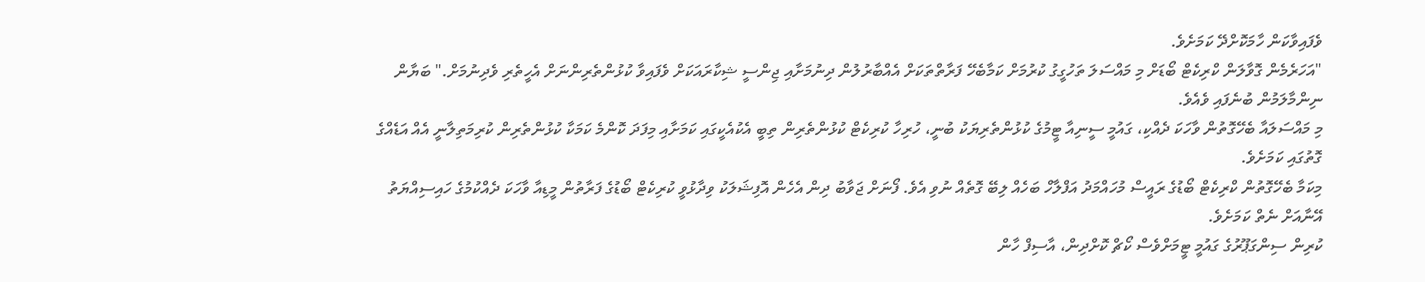ވެފައިވާކަން ހާމަކޮށްދޭ ކަމަށެވެ.
"އަހަރެމެން ގޮވާލަން ކްރިކެޓް ބޯޑަށް މި މައްސަލަ ތަހުގީގު ކުރުމަށް ކަމާބެހޭ ފަރާތްތަކަށް އެއްބާރުލުން ދިނުމަށާއި ޖިންސީ ޝިކާރައަކަށް ވެފައިވާ ކުޅުންތެރިންނަށް އެހީތެރި ވެދިނުމަށް." ބަޔާން ނިންމާލަމުން ބުނެފައި ވެއެވެ.
މި މައްސަލައާ ބެހޭގޮތުން ވާހަކަ ދެއްކި، ގައުމީ ސީނިއާ ޓީމުގެ ކުޅުންތެރިޔަކު ބުނީ، ހުރިހާ ކުރިކެޓް ކުޅުންތެރިން ތިބީ އެކުއެކީގައި ކަމަށާއި މިފަދަ ކޮންމެ ކަމަކާ ކުޅުންތެރިން ކުރިމަތިލާނީ އެއް އަޑެއްގެ ގޮތުގައި ކަމަށެވެ.
މިކަމާ ބެހޭގޮތުން ކްރިކެޓް ބޯޑުގެ ރައީސް މުހައްމަދު އަފްލާހް ބަހެއް ލިބޭ ގޮތެއް ނުވި އެވެ. ފޯނަށް ޖަވާބު ދިން އެހެން އޮފިޝަލަކު ވިދާޅުވީ ކުރިކެޓް ބޯޑުގެ ފަރާތުން މީޑިއާ ވާހަކަ ދެއްކުމުގެ ހައިސިއްޔަތު އޭނާއަށް ނެތް ކަމަށެވެ.
ކުރިން ސިންގަޕޫރުގެ ގައުމީ ޓީމަށްވެސް ކޯޗް ކޮށްދިން، އާސިފް ހާން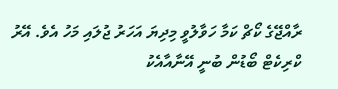ރާއްޖޭގެ ކޯޗް ކަމާ ހަވާލުވީ މިދިޔަ އަހަރު ޖުލައި މަހު އެވެ. އޭރު ކްރިކެޓް ބޯޑުން ބުނީ އޭނާއާއެކު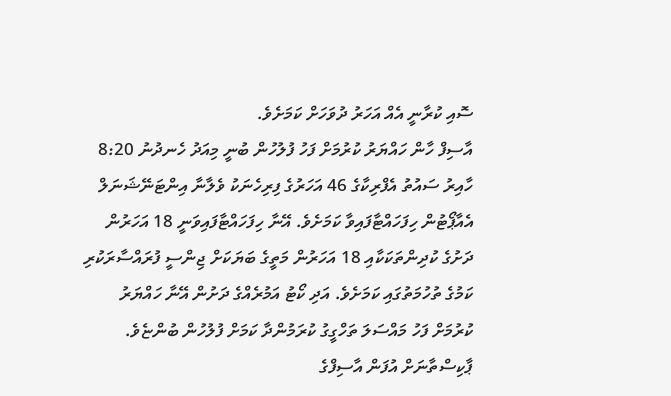ސޮއި ކުރާނީ އެއް އަހަރު ދުވަހަށް ކަމަށެވެ.
އާސިފް ހާން ހައްޔަރު ކުރުމަށް ފަހު ފުލުހުން ބުނީ މިއަދު ހެނދުނު 8:20 ހާއިރު ސައުތު އެފްރިކާގެ 46 އަހަރުގެ ފިރިހެނަކު ވެލާނާ އިންޓަނޭޝަނަލް އެއާޕޯޓުން ހިފަހައްޓާފައިވާ ކަމަށެވެ. އޭނާ ހިފަހައްޓާފައިވަނީ 18 އަހަރުން ދަށުގެ ކުދިންތަކަކާއި 18 އަހަރުން މަތީގެ ބަޔަކަށް ޖިންސީ ފުރައްސާރަކުރި ކަމުގެ ތުހުމަތުގައި ކަމަށެވެ. އަދި ކޯޓު އަމުރެއްގެ ދަށުން އޭނާ ހައްޔަރު ކުރުމަށް ފަހު މައްސަލަ ތަހްގީގު ކުރަމުންދާ ކަމަށް ފުލުހުން ބުންޏެވެ.
ޕާކިސްތާނަށް އުފަން އާސިފްގެ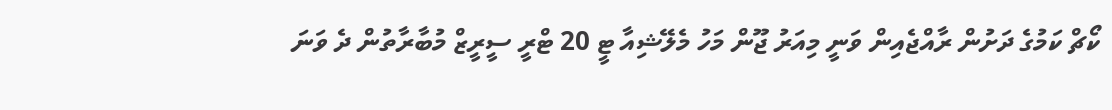ކޯޗް ކަމުގެ ދަށުން ރާއްޖެއިން ވަނީ މިއަރު ޖޫން މަހު މެލޭޝިއާ ޓީ 20 ޓްރީ ސީރީޒް މުބާރާތުން ދެ ވަނަ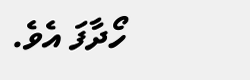ހޯދާފަ އެވެ.